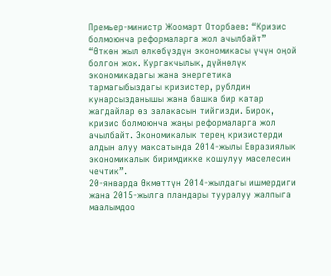Премьер-министр Жоомарт Оторбаев: “Кризис болмоюнча реформаларга жол ачылбайт”
“Өткөн жыл өлкөбүздүн экономикасы үчүн оңой болгон жок. Кургакчылык, дүйнөлүк экономикадагы жана энергетика тармагыбыздагы кризистер, рублдин кунарсызданышы жана башка бир катар жагдайлар өз залакасын тийгизди. Бирок, кризис болмоюнча жаңы реформаларга жол ачылбайт. Экономикалык терең кризистерди алдын алуу максатында 2014-жылы Евразиялык экономикалык биримдикке кошулуу маселесин чечтик”.
20-январда Өкмөттүн 2014-жылдагы ишмердиги жана 2015-жылга пландары тууралуу жалпыга маалымдоо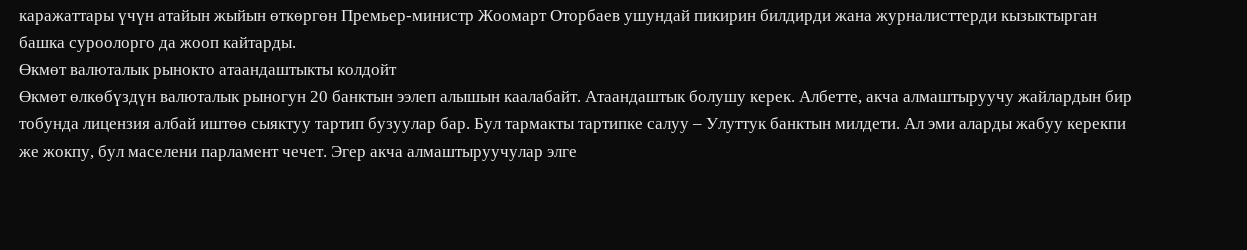каражаттары үчүн атайын жыйын өткөргөн Премьер-министр Жоомарт Оторбаев ушундай пикирин билдирди жана журналисттерди кызыктырган башка суроолорго да жооп кайтарды.
Өкмөт валюталык рынокто атаандаштыкты колдойт
Өкмөт өлкөбүздүн валюталык рыногун 20 банктын ээлеп алышын каалабайт. Атаандаштык болушу керек. Албетте, акча алмаштыруучу жайлардын бир тобунда лицензия албай иштөө сыяктуу тартип бузуулар бар. Бул тармакты тартипке салуу – Улуттук банктын милдети. Ал эми аларды жабуу керекпи же жокпу, бул маселени парламент чечет. Эгер акча алмаштыруучулар элге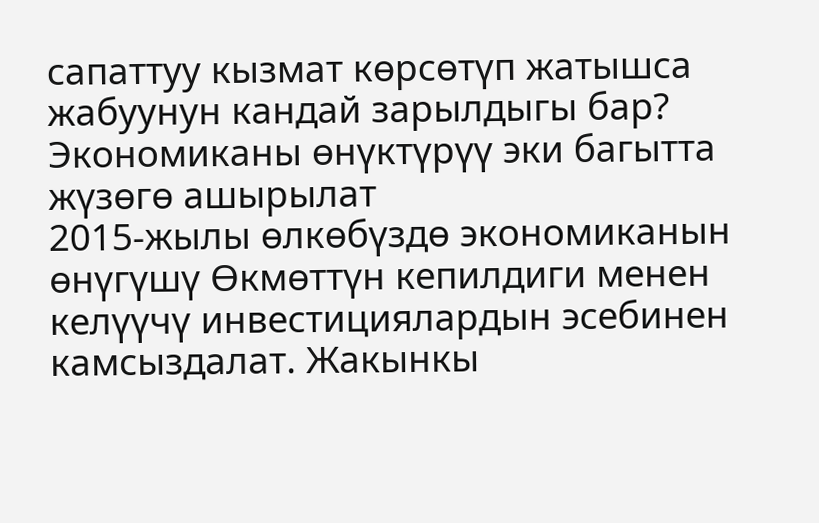сапаттуу кызмат көрсөтүп жатышса жабуунун кандай зарылдыгы бар?
Экономиканы өнүктүрүү эки багытта жүзөгө ашырылат
2015-жылы өлкөбүздө экономиканын өнүгүшү Өкмөттүн кепилдиги менен келүүчү инвестициялардын эсебинен камсыздалат. Жакынкы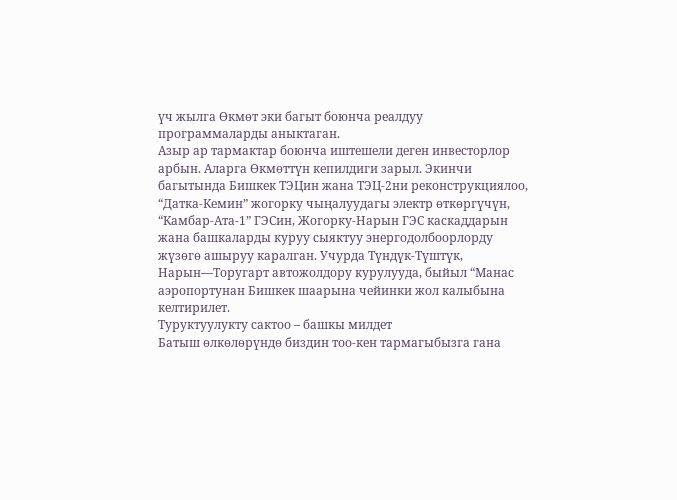үч жылга Өкмөт эки багыт боюнча реалдуу программаларды аныктаган.
Азыр ар тармактар боюнча иштешели деген инвесторлор арбын. Аларга Өкмөттүн кепилдиги зарыл. Экинчи багытында Бишкек ТЭЦин жана ТЭЦ-2ни реконструкциялоо, “Датка-Кемин” жогорку чыңалуудагы электр өткөргүчүн, “Камбар-Ата-1” ГЭСин, Жогорку-Нарын ГЭС каскаддарын жана башкаларды куруу сыяктуу энергодолбоорлорду жүзөгө ашыруу каралган. Учурда Түндүк-Түштүк, Нарын—Торугарт автожолдору курулууда, быйыл “Манас аэропортунан Бишкек шаарына чейинки жол калыбына келтирилет.
Туруктуулукту сактоо – башкы милдет
Батыш өлкөлөрүндө биздин тоо-кен тармагыбызга гана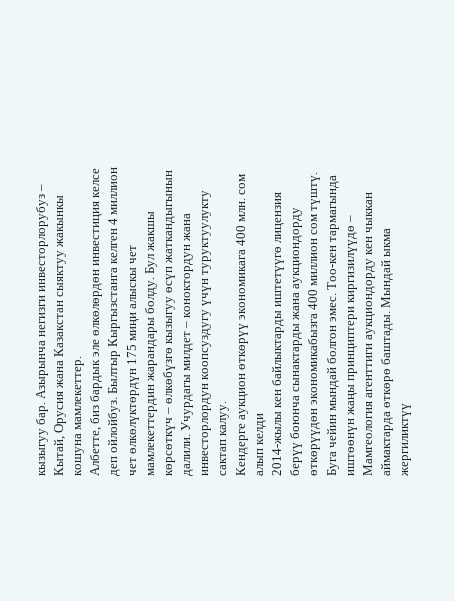кызыгуу бар. Азырынча негизги инвесторлорубуз – Кытай, Орусия жана Казакстан сыяктуу жакынкы кошуна мамлекеттер.
Албетте, биз бардык эле өлкөлөрдөн инвестиция келсе деп ойлойбуз. Былтыр Кыргызстанга келген 4 миллион чет өлкөлүктөрдүн 175 миңи алыскы чет мамлекеттердин жарандары болду. Бул жакшы көрсөткүч – өлкөбүзгө кызыгуу өсүп жаткандыгынын далили. Учурдагы милдет – коноктордун жана инвесторлордун коопсуздугу үчүн туруктуулукту сактап калуу.
Кендерге аукцион өткөрүү экономикага 400 млн. сом алып келди
2014-жылы кен байлыктарды иштетүүгө лицензия берүү боюнча сынактарды жана аукциондорду өткөрүүдөн экономикабызга 400 миллион сом түштү. Буга чейин мындай болгон эмес. Тоо-кен тармагында иштөөнүн жаңы принциптери киргизилүүдө – Мамгеология агенттиги аукциондорду кен чыккан аймактарда өткөрө баштады. Мындай ыкма жергиликтүү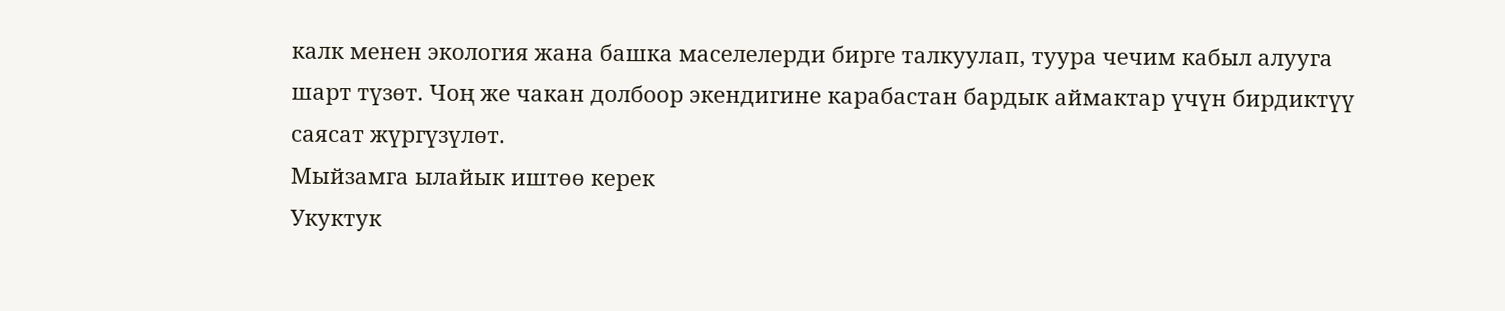калк менен экология жана башка маселелерди бирге талкуулап, туура чечим кабыл алууга шарт түзөт. Чоң же чакан долбоор экендигине карабастан бардык аймактар үчүн бирдиктүү саясат жүргүзүлөт.
Мыйзамга ылайык иштөө керек
Укуктук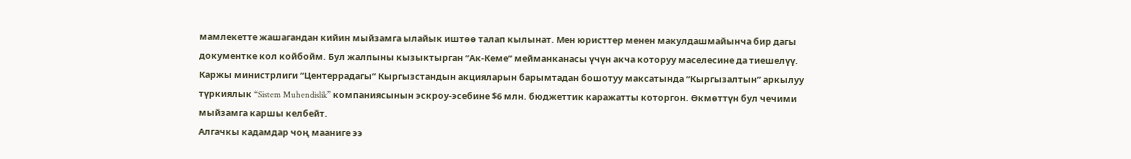мамлекетте жашагандан кийин мыйзамга ылайык иштөө талап кылынат. Мен юристтер менен макулдашмайынча бир дагы документке кол койбойм. Бул жалпыны кызыктырган “Ак-Кеме” мейманканасы үчүн акча которуу маселесине да тиешелүү.
Каржы министрлиги “Центеррадагы” Кыргызстандын акцияларын барымтадан бошотуу максатында “Кыргызалтын” аркылуу түркиялык “Sistem Muhendislik” компаниясынын эскроу-эсебине $6 млн. бюджеттик каражатты которгон. Өкмөттүн бул чечими мыйзамга каршы келбейт.
Алгачкы кадамдар чоң мааниге ээ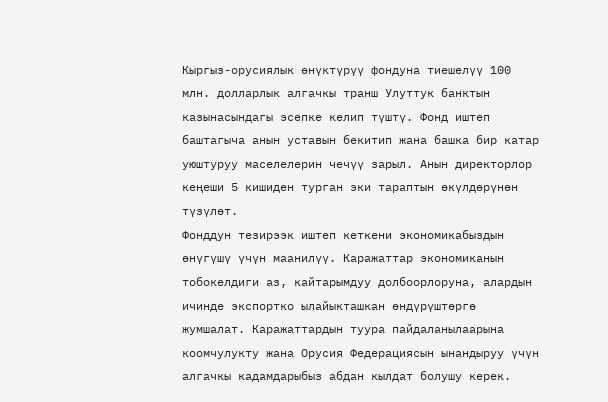Кыргыз-орусиялык өнүктүрүү фондуна тиешелүү 100 млн. долларлык алгачкы транш Улуттук банктын казынасындагы эсепке келип түштү. Фонд иштеп баштагыча анын уставын бекитип жана башка бир катар уюштуруу маселелерин чечүү зарыл. Анын директорлор кеңеши 5 кишиден турган эки тараптын өкүлдөрүнөн түзүлөт.
Фонддун тезирээк иштеп кеткени экономикабыздын өнүгүшү үчүн маанилүү. Каражаттар экономиканын тобокелдиги аз, кайтарымдуу долбоорлоруна, алардын ичинде экспортко ылайыкташкан өндүрүштөргө жумшалат. Каражаттардын туура пайдаланылаарына коомчулукту жана Орусия Федерациясын ынандыруу үчүн алгачкы кадамдарыбыз абдан кылдат болушу керек.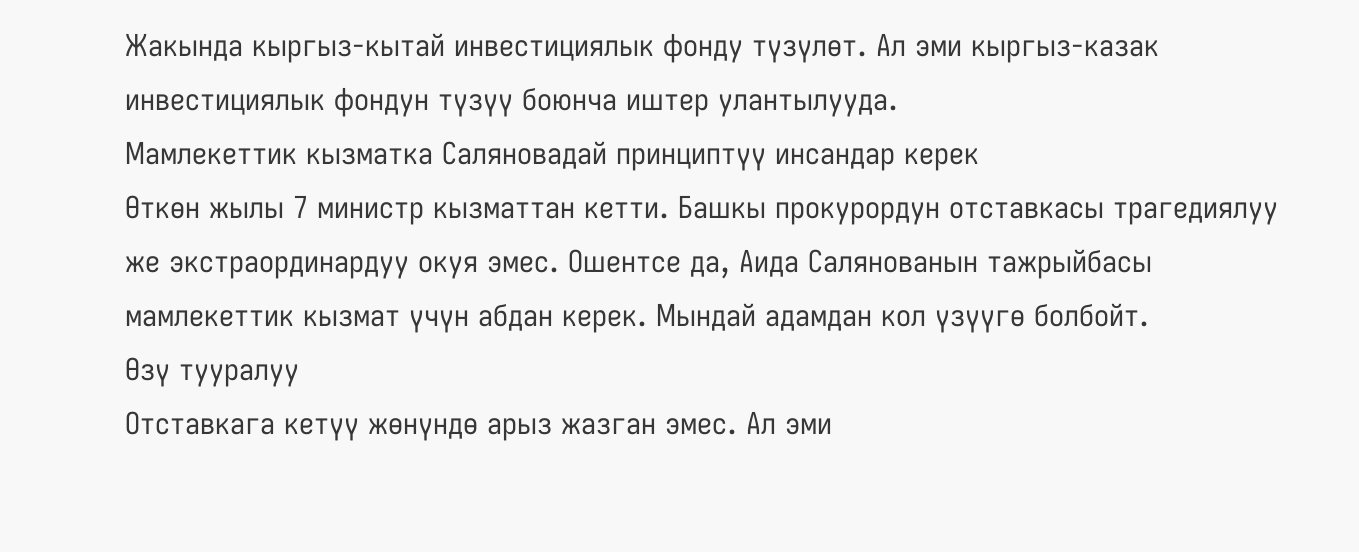Жакында кыргыз-кытай инвестициялык фонду түзүлөт. Ал эми кыргыз-казак инвестициялык фондун түзүү боюнча иштер улантылууда.
Мамлекеттик кызматка Саляновадай принциптүү инсандар керек
Өткөн жылы 7 министр кызматтан кетти. Башкы прокурордун отставкасы трагедиялуу же экстраординардуу окуя эмес. Ошентсе да, Аида Салянованын тажрыйбасы мамлекеттик кызмат үчүн абдан керек. Мындай адамдан кол үзүүгө болбойт.
Өзү тууралуу
Отставкага кетүү жөнүндө арыз жазган эмес. Ал эми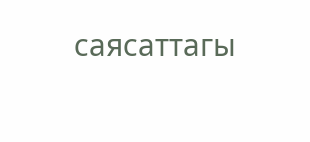саясаттагы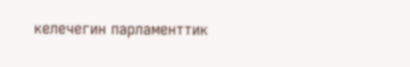келечегин парламенттик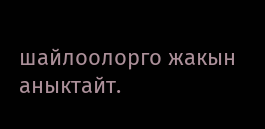шайлоолорго жакын аныктайт.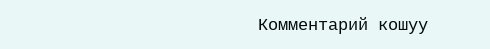Комментарий кошуу